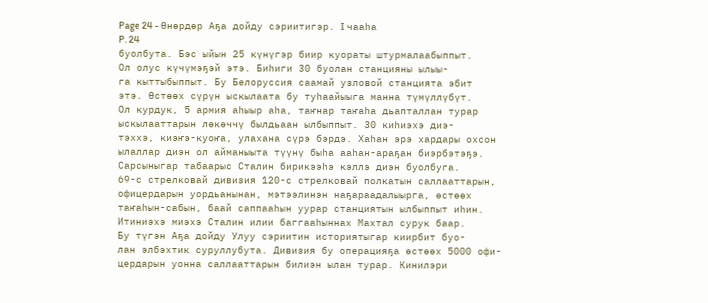Page 24 - Өнөрдөр Аҕа дойду сэриитигэр. I чааһа
P. 24
буолбута. Бэс ыйын 25 күнүгэр биир куораты штурмалаабыппыт.
Ол олус күчүмэҕэй этэ. Биһиги 30 буолан станцияны ылыы-
га кыттыбыппыт. Бу Белоруссия саамай узловой станцията эбит
этэ. Өстөөх сүрүн ыскылаата бу туһаайыыга манна түмүллүбүт.
Ол курдук, 5 армия аһыыр аһа, таҥнар таҥаһа дьапталлан турар
ыскылааттарын лөкөччү былдьаан ылбыппыт. 30 киһиэхэ диэ-
тэххэ, киэҥэ-куоҥа, улахана сүрэ бэрдэ. Хаһан эрэ хардары охсон
ылаллар диэн ол айманыыта түүнү быһа ааһан-араҕан биэрбэтэҕэ.
Сарсыныгар табаарыс Сталин бирикээһэ кэллэ диэн буолбуга.
69-с стрелковай дивизия 120-с стрелковай полкатын саллааттарын,
офицердарын уордьанынан, мэтээлинэн наҕараадалыырга, өстөөх
таҥаһын-сабын, баай саппааһын уурар станциятын ылбыппыт иһин.
Итиниэхэ миэхэ Сталин илии баггааһыннах Махтал сурук баар.
Бу түгэн Аҕа дойду Улуу сэриитин историятыгар киирбит буо-
лан элбэхтик суруллубута. Дивизия бу операцияҕа өстөөх 5000 офи-
цердарын уонна саллааттарын билиэн ылан турар. Кинилэри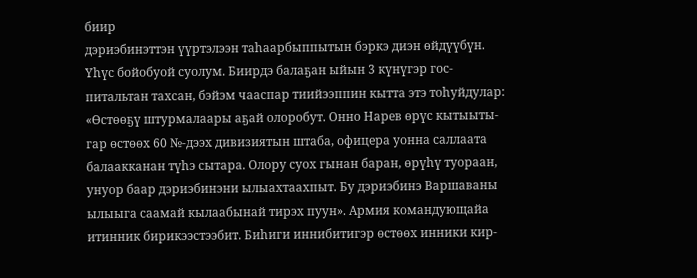биир
дэриэбинэттэн үүртэлээн таһаарбыппытын бэркэ диэн өйдүүбүн.
Үһүс бойобуой суолум. Биирдэ балаҕан ыйын 3 күнүгэр гос-
питальтан тахсан, бэйэм чааспар тиийээппин кытта этэ тоһуйдулар:
«Өстөөҕү штурмалаары аҕай олоробут. Онно Нарев өрүс кытыыты-
гар өстөөх 60 №-дээх дивизиятын штаба, офицера уонна саллаата
балаакканан түһэ сытара. Олору суох гынан баран, өрүһү туораан,
унуор баар дэриэбинэни ылыахтаахпыт. Бу дэриэбинэ Варшаваны
ылыыга саамай кылаабынай тирэх пуун». Армия командующайа
итинник бирикээстээбит. Биһиги иннибитигэр өстөөх инники кир-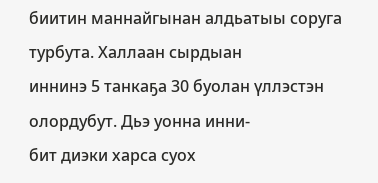биитин маннайгынан алдьатыы соруга турбута. Халлаан сырдыан
иннинэ 5 танкаҕа 30 буолан үллэстэн олордубут. Дьэ уонна инни-
бит диэки харса суох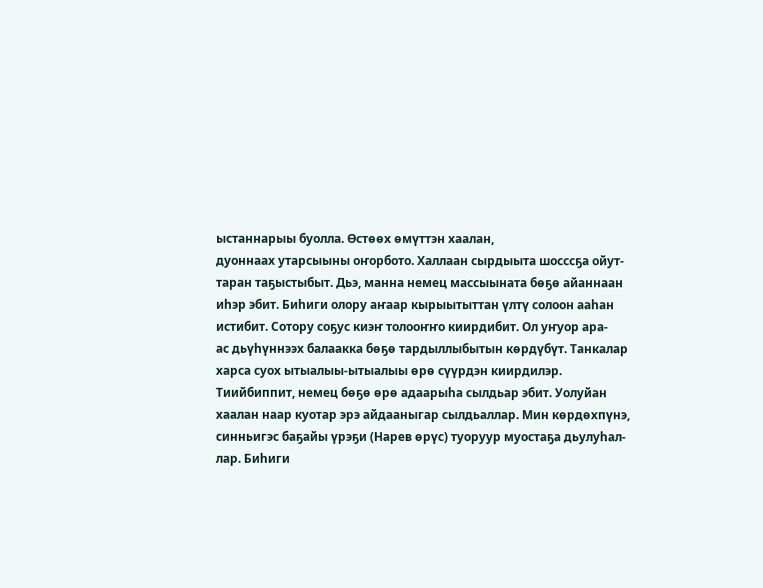ыстаннарыы буолла. Өстөөх өмүттэн хаалан,
дуоннаах утарсыыны оҥорбото. Халлаан сырдыыта шосссҕа ойут-
таран таҕыстыбыт. Дьэ, манна немец массыыната бөҕө айаннаан
иһэр эбит. Биһиги олору аҥаар кырыытыттан үлтү солоон ааһан
истибит. Сотору соҕус киэҥ толооҥҥо киирдибит. Ол уҥуор ара-
ас дьүһүннээх балаакка бөҕө тардыллыбытын көрдүбүт. Танкалар
харса суох ытыалыы-ытыалыы өрө сүүрдэн киирдилэр.
Тиийбиппит, немец бөҕө өрө адаарыһа сылдьар эбит. Уолуйан
хаалан наар куотар эрэ айдааныгар сылдьаллар. Мин көрдөхпүнэ,
синньигэс баҕайы үрэҕи (Нарев өрүс) туоруур муостаҕа дьулуһал-
лар. Биһиги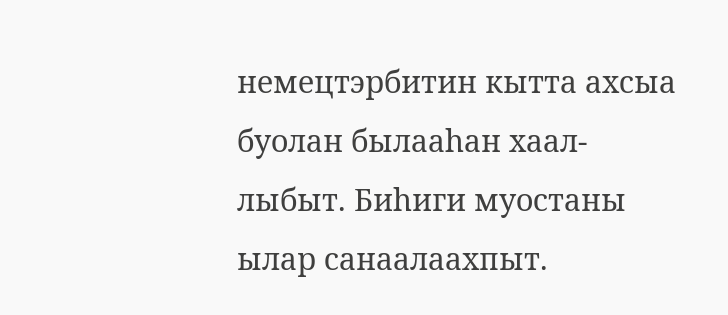немецтэрбитин кытта ахсыа буолан былааһан хаал-
лыбыт. Биһиги муостаны ылар санаалаахпыт.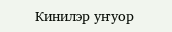Кинилэр уҥуор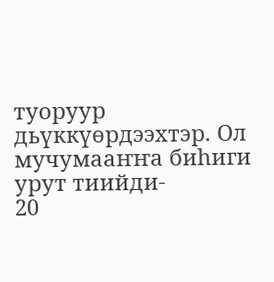туоруур дьүккүөрдээхтэр. Ол мучумааҥҥа биһиги урут тиийди-
20